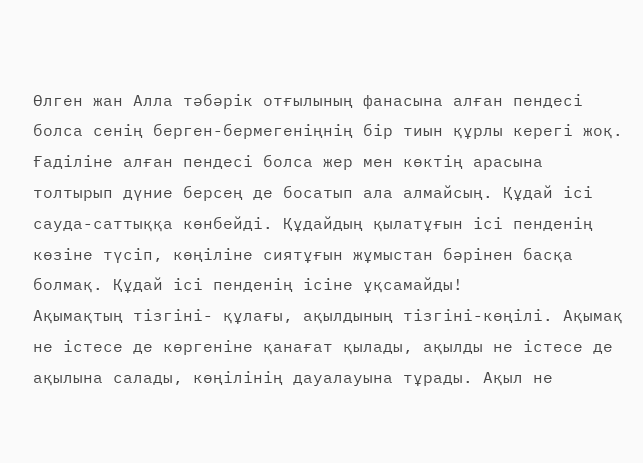Өлген жан Алла тәбәрік отғылының фанасына алған пендесі болса сенің берген-бермегеніңнің бір тиын құрлы керегі жоқ. Ғаділіне алған пендесі болса жер мен көктің арасына толтырып дүние берсең де босатып ала алмайсың. Құдай ісі сауда-саттыққа көнбейді. Құдайдың қылатұғын ісі пенденің көзіне түсіп, көңіліне сиятұғын жұмыстан бәрінен басқа болмақ. Құдай ісі пенденің ісіне ұқсамайды!
Ақымақтың тізгіні- құлағы, ақылдының тізгіні-көңілі. Ақымақ не істесе де көргеніне қанағат қылады, ақылды не істесе де ақылына салады, көңілінің дауалауына тұрады. Ақыл не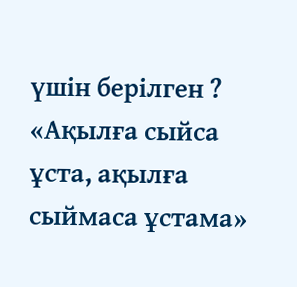үшін берілген ? «Ақылға сыйса ұста, ақылға сыймаса ұстама»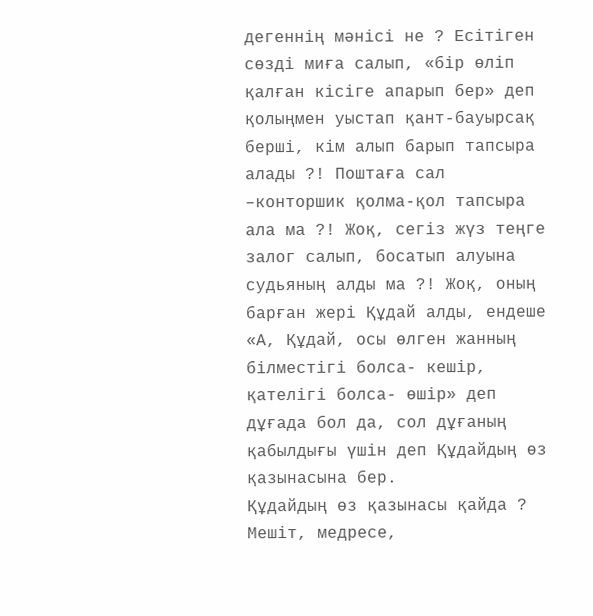дегеннің мәнісі не ? Есітіген сөзді миға салып, «бір өліп қалған кісіге апарып бер» деп қолыңмен уыстап қант-бауырсақ берші, кім алып барып тапсыра алады ?! Поштаға сал –конторшик қолма-қол тапсыра ала ма ?! Жоқ, сегіз жүз теңге залог салып, босатып алуына судьяның алды ма ?! Жоқ, оның барған жері Құдай алды, ендеше «А, Құдай, осы өлген жанның білместігі болса- кешір, қателігі болса- өшір» деп дұғада бол да, сол дұғаның қабылдығы үшін деп Құдайдың өз қазынасына бер.
Құдайдың өз қазынасы қайда ? Мешіт, медресе,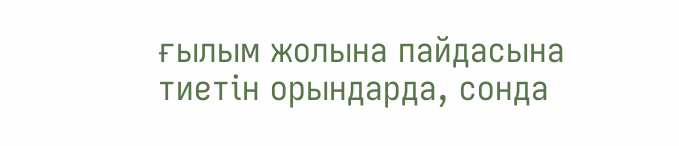ғылым жолына пайдасына тиетін орындарда, сонда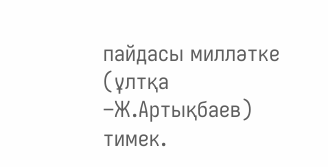пайдасы милләтке (ұлтқа –Ж.Артықбаев) тимек.